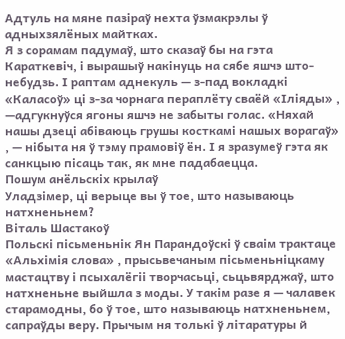Адтуль на мяне пазіраў нехта ўзмакрэлы ў адныхзялёных майтках.
Я з сорамам падумаў, што сказаў бы на гэта Караткевіч, і вырашыў накінуць на сябе яшчэ што-небудзь. І раптам аднекуль — з-пад вокладкі «Каласоў» ці з-за чорнага пераплёту сваёй «Іліяды» , —адгукнуўся ягоны яшчэ не забыты голас. «Няхай нашы дзеці абіваюць грушы косткамі нашых ворагаў» , — нібыта ня ў тэму прамовіў ён. І я зразумеў гэта як санкцыю пісаць так, як мне падабаецца.
Пошум анёльскіх крылаў
Уладзімер, ці верыце вы ў тое, што называюць натхненьнем?
Віталь Шастакоў
Польскі пісьменьнік Ян Парандоўскі ў сваім трактаце «Альхімія слова» , прысьвечаным пісьменьніцкаму мастацтву і псыхалёгіі творчасьці, сьцьвярджаў, што натхненьне выйшла з моды. У такім разе я — чалавек старамодны, бо ў тое, што называюць натхненьнем, сапраўды веру. Прычым ня толькі ў літаратуры й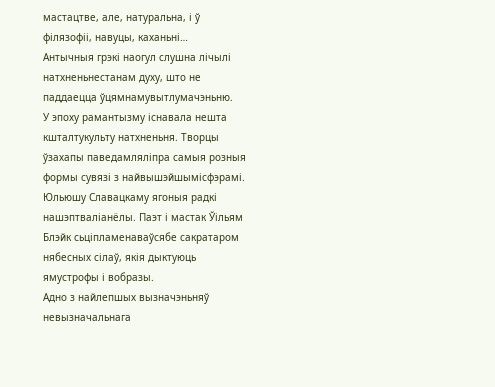мастацтве, але, натуральна, і ў філязофіі, навуцы, каханьні…
Антычныя грэкі наогул слушна лічылі натхненьнестанам духу, што не паддаецца ўцямнамувытлумачэньню.
У эпоху рамантызму існавала нешта кшталтукульту натхненьня. Творцы ўзахапы паведамляліпра самыя розныя формы сувязі з найвышэйшымісфэрамі.
Юльюшу Славацкаму ягоныя радкі нашэптваліанёлы. Паэт і мастак Ўільям Блэйк сьціпламенаваўсябе сакратаром нябесных сілаў, якія дыктуюць ямустрофы і вобразы.
Адно з найлепшых вызначэньняў невызначальнага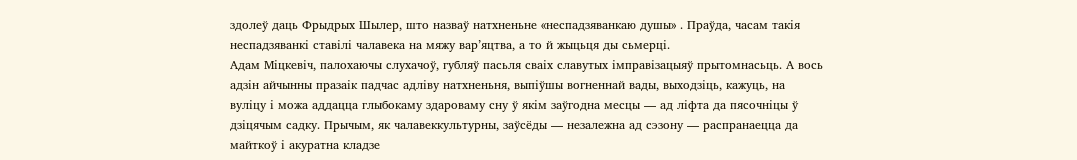здолеў даць Фрыдрых Шылер, што назваў натхненьне «неспадзяванкаю душы» . Праўда, часам такія неспадзяванкі ставілі чалавека на мяжу вар’яцтва, а то й жыцьця ды сьмерці.
Адам Міцкевіч, палохаючы слухачоў, губляў пасьля сваіх славутых імправізацыяў прытомнасьць. А вось адзін айчынны празаік падчас адліву натхненьня, выпіўшы вогненнай вады, выходзіць, кажуць, на вуліцу і можа аддацца глыбокаму здароваму сну ў якім заўгодна месцы — ад ліфта да пясочніцы ў дзіцячым садку. Прычым, як чалавеккультурны, заўсёды — незалежна ад сэзону — распранаецца да майткоў і акуратна кладзе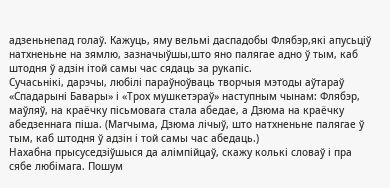адзеньнепад голаў. Кажуць, яму вельмі даспадобы Флябэр,які апусьціў натхненьне на зямлю, зазначыўшы,што яно палягае адно ў тым, каб штодня ў адзін ітой самы час сядаць за рукапіс.
Сучасьнікі, дарэчы, любілі параўноўваць творчыя мэтоды аўтараў «Спадарыні Бавары» і «Трох мушкетэраў» наступным чынам: Флябэр, маўляў, на краёчку пісьмовага стала абедае, а Дзюма на краёчку абедзеннага піша. (Магчыма, Дзюма лічыў, што натхненьне палягае ў тым, каб штодня ў адзін і той самы час абедаць.)
Нахабна прысуседзіўшыся да алімпійцаў, скажу колькі словаў і пра сябе любімага. Пошум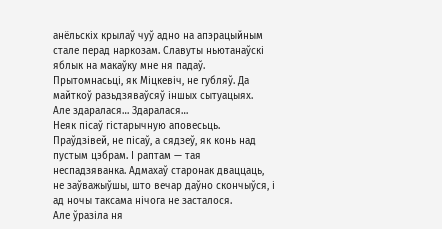анёльскіх крылаў чуў адно на апэрацыйным стале перад наркозам. Славуты ньютанаўскі яблык на макаўку мне ня падаў. Прытомнасьці, як Міцкевіч, не губляў. Да майткоў разьдзяваўсяў іншых сытуацыях.
Але здаралася… Здаралася…
Неяк пісаў гістарычную аповесьць.
Праўдзівей, не пісаў, а сядзеў, як конь над пустым цэбрам. І раптам — тая неспадзяванка. Адмахаў старонак дваццаць, не заўважыўшы, што вечар даўно скончыўся, і ад ночы таксама нічога не засталося.
Але ўразіла ня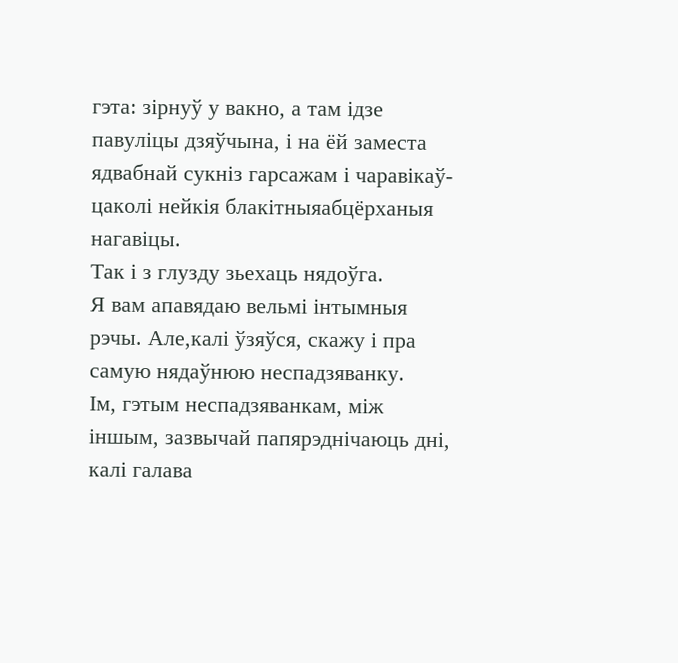гэта: зірнуў у вакно, а там ідзе павуліцы дзяўчына, і на ёй заместа ядвабнай сукніз гарсажам і чаравікаў-цаколі нейкія блакітныяабцёрханыя нагавіцы.
Так і з глузду зьехаць нядоўга.
Я вам апавядаю вельмі інтымныя рэчы. Але,калі ўзяўся, скажу і пра самую нядаўнюю неспадзяванку.
Ім, гэтым неспадзяванкам, між іншым, зазвычай папярэднічаюць дні, калі галава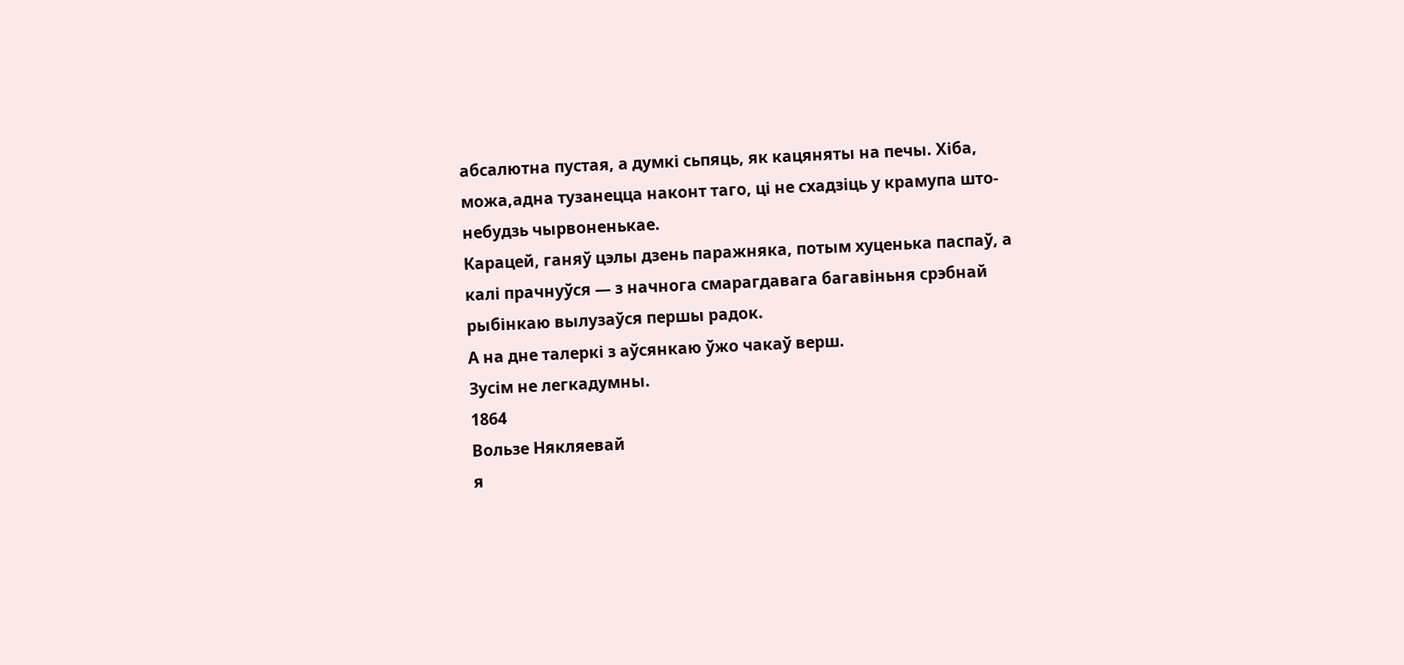абсалютна пустая, а думкі сьпяць, як кацяняты на печы. Хіба, можа,адна тузанецца наконт таго, ці не схадзіць у крамупа што-небудзь чырвоненькае.
Карацей, ганяў цэлы дзень паражняка, потым хуценька паспаў, а калі прачнуўся — з начнога смарагдавага багавіньня срэбнай рыбінкаю вылузаўся першы радок.
А на дне талеркі з аўсянкаю ўжо чакаў верш.
Зусім не легкадумны.
1864
Вользе Някляевай
я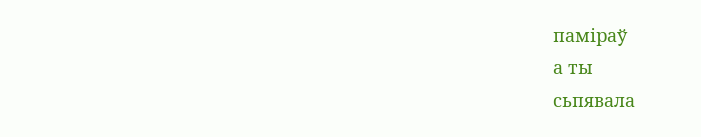паміраў
а ты
сьпявала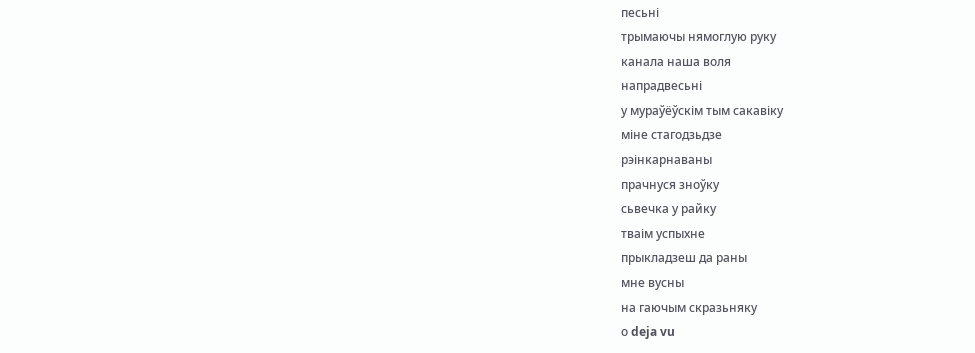песьні
трымаючы нямоглую руку
канала наша воля
напрадвесьні
у мураўёўскім тым сакавіку
міне стагодзьдзе
рэінкарнаваны
прачнуся зноўку
сьвечка у райку
тваім успыхне
прыкладзеш да раны
мне вусны
на гаючым скразьняку
о deja vu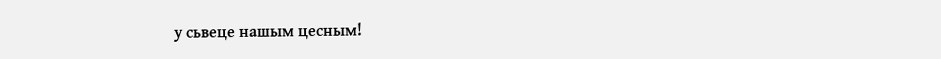у сьвеце нашым цесным!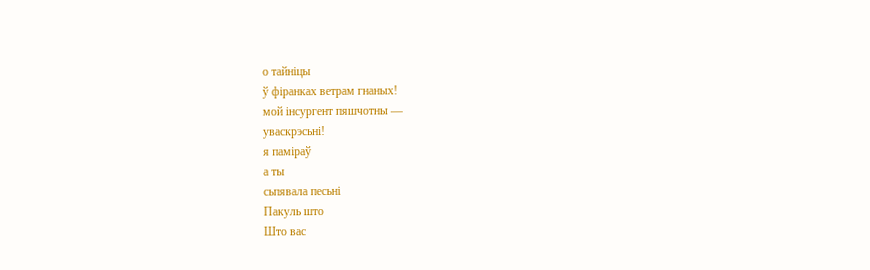о тайніцы
ў фіранках ветрам гнаных!
мой інсургент пяшчотны —
уваскрэсьні!
я паміраў
а ты
сьпявала песьні
Пакуль што
Што вас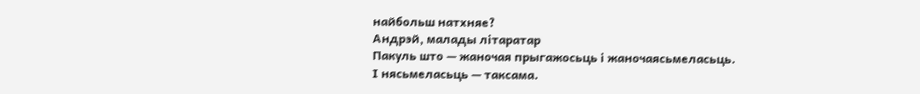найбольш натхняе?
Андрэй, малады літаратар
Пакуль што — жаночая прыгажосьць і жаночаясьмеласьць.
І нясьмеласьць — таксама.